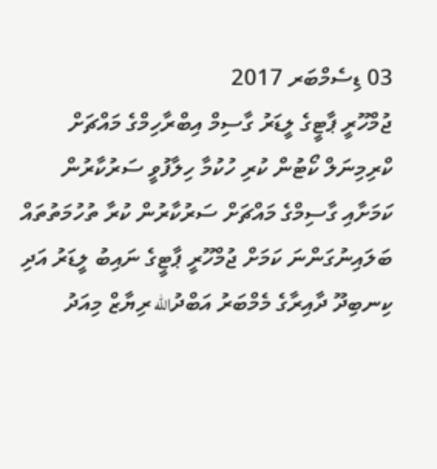03 ޑިސެމްބަރ 2017
ޖުމްހޫރީ ޕާޓީގެ ލީޑަރު ގާސިމް އިބްރާހިމްގެ މައްޗަށް ކްރިމިނަލް ކޯޓުން ކުރި ހުކުމާ ހިލާފުވީ ސަރުކާރުން ކަމަށާއި ގާސިމްގެ މައްޗަށް ސަރުކާރުން ކުރާ ތުހުމަތުތައް ބަލައިނުގަންނަ ކަމަށް ޖުމްހޫރީ ޕާޓީގެ ނައިބު ލީޑަރު އަދި ކިނބިދޫ ދާއިރާގެ މެމްބަރު އަބްދުالله ރިޔާޒް މިއަދު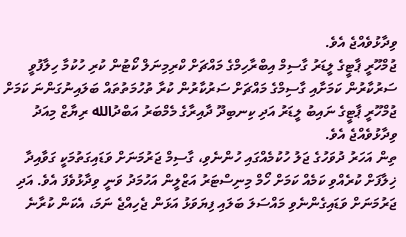ވިދާޅުވެއްޖެ އެވެ.
ޖުމްހޫރީ ޕާޓީގެ ލީޑަރު ގާސިމް އިބްރާހިމްގެ މައްޗަށް ކްރިމިނަލް ކޯޓުން ކުރި ހުކުމާ ހިލާފުވީ ސަރުކާރުން ކަމަށާއި ގާސިމްގެ މައްޗަށް ސަރުކާރުން ކުރާ ތުހުމަތުތައް ބަލައިނުގަންނަ ކަމަށް ޖުމްހޫރީ ޕާޓީގެ ނައިބު ލީޑަރު އަދި ކިނބިދޫ ދާއިރާގެ މެމްބަރު އަބްދުالله ރިޔާޒް މިއަދު ވިދާޅުވެއްޖެ އެވެ.
ތިން އަހަރު ދުވަހުގެ ޖަލު ހުކުމެއްގައި ހުންނެވި، ގާސިމް ޖަރުމަނަށް ވަޑައިގަތުމަކީ ގަވާއިދާ ޚިލާފަށް ކުރެއްވި ކަމެއް ކަމަށް ހޯމް މިނިސްޓަރު އަޒްލީން އަހުމަދު ވަނީ ވިދާޅުވެފަ އެވެ. އަދި ޖަރުމަނަށް ވަޑައިގެންނެވި މައްސަލަ ބަލައި ފިޔަވަޅު އަޅަން ޖެހިއްޖެ ނަމަ، އެކަން ކުރާނެ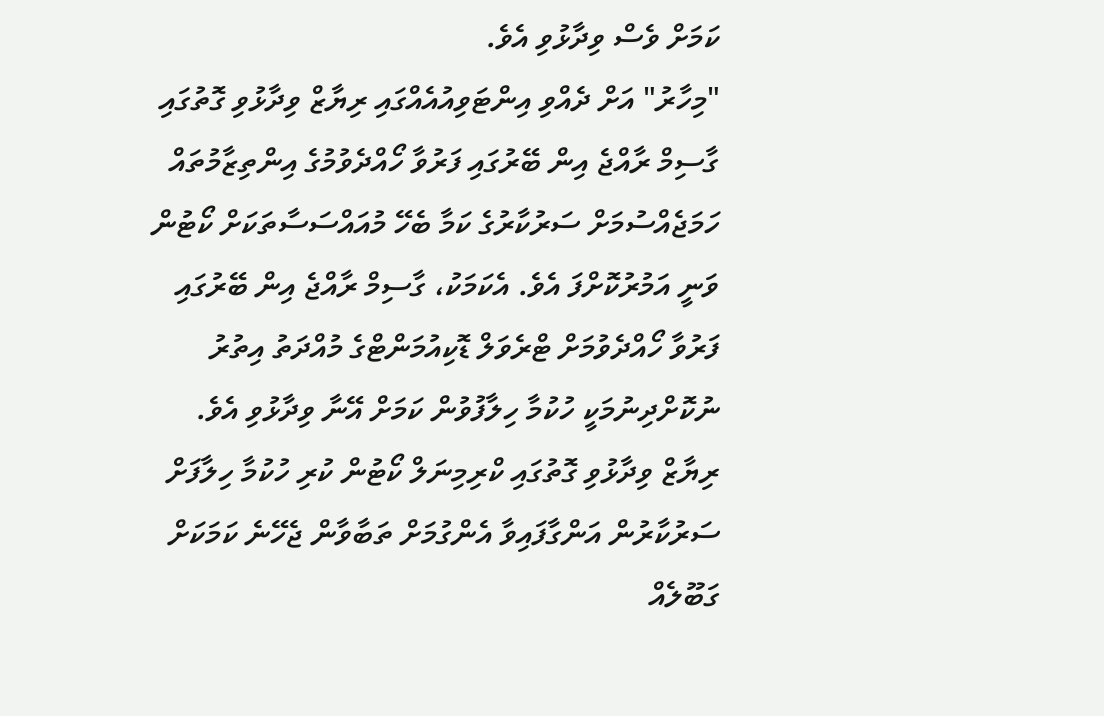ކަމަށް ވެސް ވިދާޅުވި އެވެ.
"މިހާރު" އަށް ދެއްވި އިންޓަވިއުއެއްގައި ރިޔާޒް ވިދާޅުވި ގޮތުގައި ގާސިމް ރާއްޖެ އިން ބޭރުގައި ފަރުވާ ހޯއްދެވުމުގެ އިންތިޒާމުތައް ހަމަޖެއްސުމަށް ސަރުކާރުގެ ކަމާ ބެހޭ މުއައްސަސާތަކަށް ކޯޓުން ވަނީ އަމުރުކޮށްފަ އެވެ. އެކަމަކު، ގާސިމް ރާއްޖެ އިން ބޭރުގައި ފަރުވާ ހޯއްދެވުމަށް ޓްރެވަލް ޑޮކިއުމަންޓްގެ މުއްދަތު އިތުރު ނުކޮށްދިނުމަކީ ހުކުމާ ހިލާފުވުން ކަމަށް އޭނާ ވިދާޅުވި އެވެ.
ރިޔާޒް ވިދާޅުވި ގޮތުގައި ކްރިމިނަލް ކޯޓުން ކުރި ހުކުމާ ހިލާފަށް ސަރުކާރުން އަންގާފައިވާ އެންގުމަށް ތަބާވާން ޖެހޭނެ ކަމަކަށް ގަބޫލެއް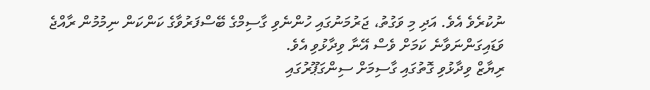ނުކުރެވެ އެވެ. އަދި މި ވަގުތު، ޖަރުމަނުގައި ހުންނެވި ގާސިމްގެ ބޭސްފަރުވާގެ ކަންކަން ނިމުމުން ރާއްޖެ ވަޑައިގަންނަވާނެ ކަމަށް ވެސް އޭނާ ވިދާޅުވި އެވެ.
ރިޔާޒް ވިދާޅުވި ގޮތުގައި ގާސިމަށް ސިންގަޕޫރުގައި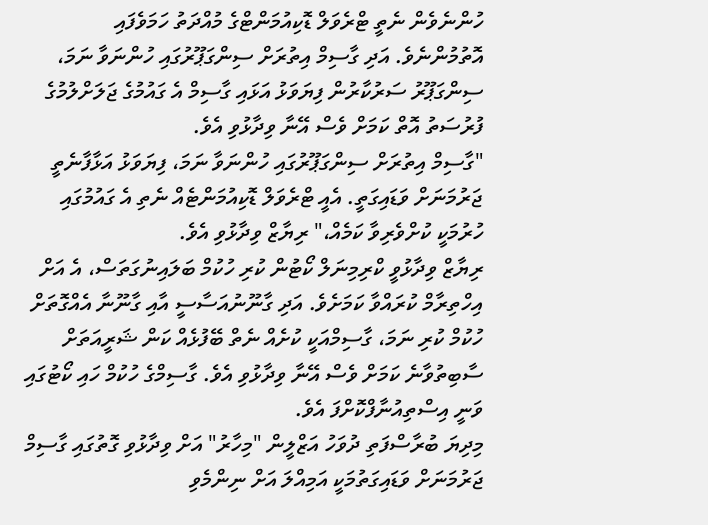ހުންނެވެން ނެތީ ޓްރެވަލް ޑޮކިއުމަންޓްގެ މުއްދަތު ހަމަވެފައި އޮތުމުންނެވެ. އަދި ގާސިމް އިތުރަށް ސިންގަޕޫރުގައި ހުންނަވާ ނަމަ، ސިންގަޕޫރު ސަރުކާރުން ފިޔަވަޅު އަޅައި ގާސިމް އެ ގައުމުގެ ޖަލަށްލުމުގެ ފުރުސަތު އޮތް ކަމަށް ވެސް އޭނާ ވިދާޅުވި އެވެ.
"ގާސިމް އިތުރަށް ސިންގަޕޫރުގައި ހުންނަވާ ނަމަ، ފިޔަވަޅު އަޅާފާނެތީ ޖަރުމަނަށް ވަޑައިގަތީ. އެއީ ޓްރެވަލް ޑޮކިއުމަންޓެއް ނެތި އެ ގައުމުގައި ހުރުމަކީ ކުށްވެރިވާ ކަމެއް،" ރިޔާޒް ވިދާޅުވި އެވެ.
ރިޔާޒް ވިދާޅުވީ ކްރިމިނަލް ކޯޓުން ކުރި ހުކުމް ބަލައިނުގަތަސް، އެ އަށް އިހްތިރާމް ކުރައްވާ ކަމަށެވެ. އަދި ގާނޫނުއަސާސީ އާއި ގާނޫނާ އެއްގޮތަށް ހުކުމް ކުރި ނަމަ، ގާސިމްއަކީ ކުށެއް ނެތް ބޭފުޅެއް ކަން ޝަރީއަތަށް ސާބިތުވާނެ ކަމަށް ވެސް އޭނާ ވިދާޅުވި އެވެ. ގާސިމްގެ ހުކުމް ހައި ކޯޓުގައި ވަނީ އިސްތިއުނާފްކޮށްފަ އެވެ.
މިދިޔަ ބުރާސްފަތި ދުވަހު އަޒްލީން "މިހާރު" އަށް ވިދާޅުވި ގޮތުގައި ގާސިމް ޖަރުމަނަށް ވަޑައިގަތުމަކީ އަމިއްލަ އަށް ނިންމެވި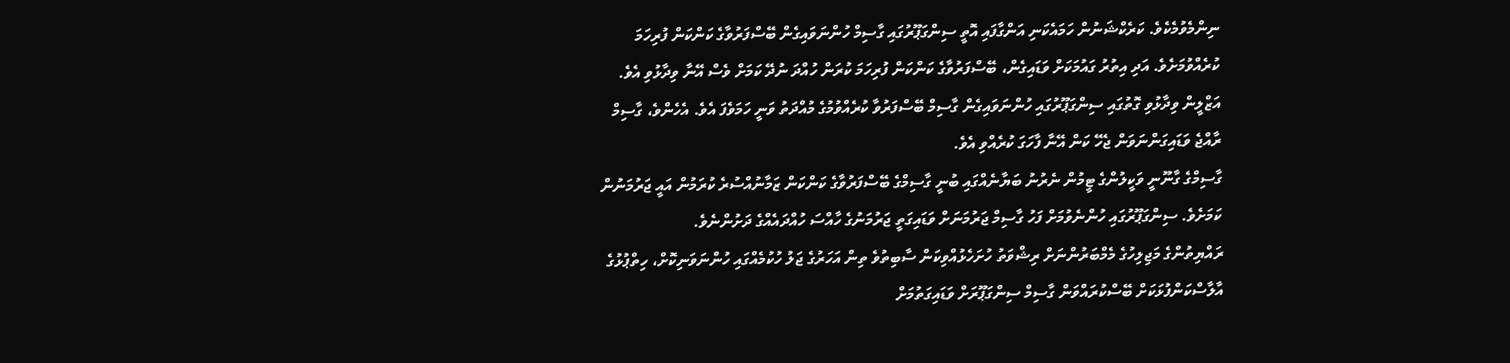ނިންމެވުމެކެވެ. ކަރެކްޝަނުން ހަމައެކަނި އަންގާފައި އޮތީ ސިންގަޕޫރުގައި ގާސިމް ހުންނަވައިގެން ބޭސްފަރުވާގެ ކަންކަން ފުރިހަމަ ކުރެއްވުމަށެވެ. އަދި އިތުރު ގައުމަކަށް ވަޑައިގެން، ބޭސްފަރުވާގެ ކަންކަން ފުރިހަމަ ކުރަން ހުއްދަ ނުދޭ ކަމަށް ވެސް އޭނާ ވިދާޅުވި އެވެ.
އަޒްލީން ވިދާޅުވި ގޮތުގައި ސިންގަޕޫރުގައި ހުންނަވައިގެން ގާސިމް ބޭސްފަރުވާ ކުރެއްވުމުގެ މުއްދަތު ވަނީ ހަމަވެފަ އެވެ. އެހެންވެ، ގާސިމް ރާއްޖެ ވަޑައިގަންނަވަން ޖެހޭ ކަން އޭނާ ފާހަގަ ކުރެއްވި އެވެ.
ގާސިމްގެ ގާނޫނީ ވަކީލުންގެ ޓީމުން ނެރުނު ބަޔާނެއްގައި ބުނީ ގާސިމްގެ ބޭސްފަރުވާގެ ކަންކަން ޒަމާނުއްސުރެ ކުރަމުން އައީ ޖަރުމަނުން ކަމަށެވެ. ސިންގަޕޫރުގައި ހުންނެވުމަށް ފަހު ގާސިމް ޖަރުމަނަށް ވަޑައިގަތީ ޖަރުމަނުގެ ހާއްސަ ހުއްދައެއްގެ ދަށުންނެވެ.
ރައްޔިތުންގެ މަޖިލިހުގެ މެމްބަރުންނަށް ރިޝްވަތު ހުށަހެޅުއްވިކަން ސާބިތުވެ ތިން އަހަރުގެ ޖަލު ހުކުމެއްގައި ހުންނަވަނިކޮށް، ހިތްޕުޅުގެ އާލާސްކަންފުޅަކަށް ބޭސްކުރައްވަން ގާސިމް ސިންގަޕޫރަށް ވަޑައިގަތުމަށް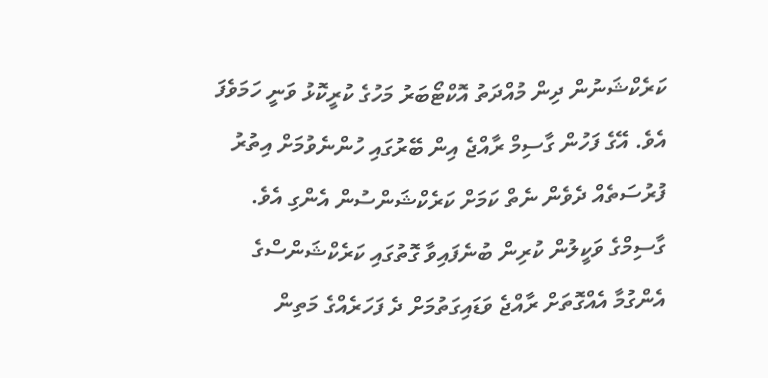ކަރެކްޝަނުން ދިން މުއްދަތު އޮކްޓޯބަރު މަހުގެ ކުރީކޮޅު ވަނީ ހަމަވެފަ އެވެ. އޭގެ ފަހުން ގާސިމް ރާއްޖެ އިން ބޭރުގައި ހުންނެވުމަށް އިތުރު ފުރުސަތެއް ދެވެން ނެތް ކަމަށް ކަރެކްޝަންސުން އެންގި އެވެ.
ގާސިމްގެ ވަކީލުން ކުރިން ބުނެފައިވާ ގޮތުގައި ކަރެކްޝަންސްގެ އެންގުމާ އެއްގޮތަށް ރާއްޖެ ވަޑައިގަތުމަށް ދެ ފަހަރެއްގެ މަތިން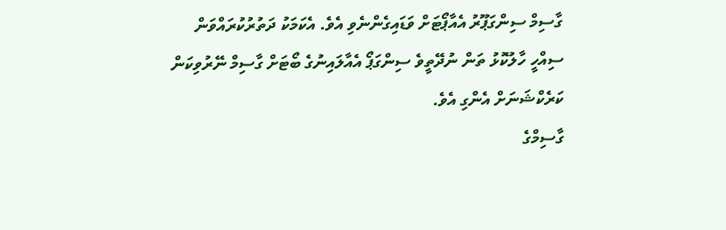ގާސިމް ސިންގަޕޫރު އެއާޕޯޓަށް ވަޑައިގެންނެވި އެވެ. އެކަމަކު ދަތުރުކުރައްވަން ސިއްހީ ހާލުކޮޅު ތަން ނުދޭތީވެ ސިންގަޕޯ އެއާލައިނުގެ ބޯޓަށް ގާސިމް ނޭރުވިކަން ކަރެކްޝަނަށް އެންގި އެވެ.
ގާސިމްގެ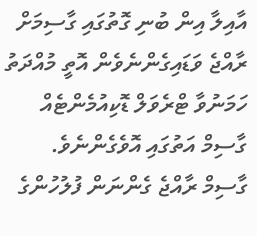އާއިލާ އިން ބުނި ގޮތުގައި ގާސިމަށް ރާއްޖެ ވަޑައިގެންނެވެން އޮތީ މުއްދަތު ހަމަނުވާ ޓްރެވަލް ޑޮކިއުމެންޓެއް ގާސިމް އަތުގައި އޮވެގެންނެވެ.
ގާސިމް ރާއްޖެ ގެންނަން ފުލުހުންގެ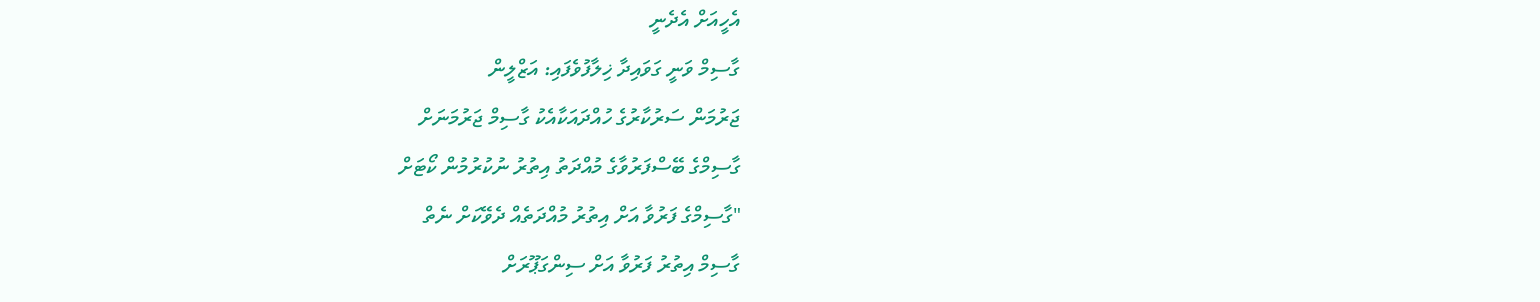އެހީއަށް އެދެނީ
ގާސިމް ވަނީ ގަވައިދާ ޚިލާފުވެފައި: އަޒްލީން
ޖަރުމަން ސަރުކާރުގެ ހުއްދައަކާއެކު ގާސިމް ޖަރުމަނަށް
ގާސިމްގެ ބޭސްފަރުވާގެ މުއްދަތު އިތުރު ނުކުރުމުން ކޯޓަށް
"ގާސިމްގެ ފަރުވާ އަށް އިތުރު މުއްދަތެއް ދެވޭކަށް ނެތް
ގާސިމް އިތުރު ފަރުވާ އަށް ސިންގަޕޫރަށް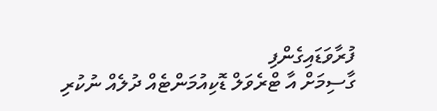ފުރާވަޑައިގެންފި
ގާސިމަށް އާ ޓްރެވަލް ޑޮކިއުމަންޓެއް ދުލެއް ނުކުރި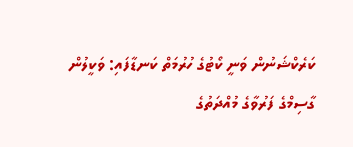ކަރެކްޝަނުން ވަނީ ކޯޓުގެ ހުރުމަތް ކަނޑާފައި: ވަކީލުން
ގާސިމްގެ ފަރުވާގެ މުއްދަތުގެ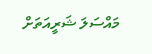މައްސަލަ ޝަރީއަތަށް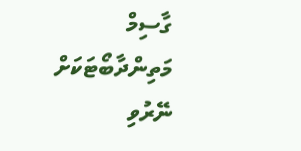ގާސިމް މަތިންދާބޯޓަކަށް ނޭރުވި